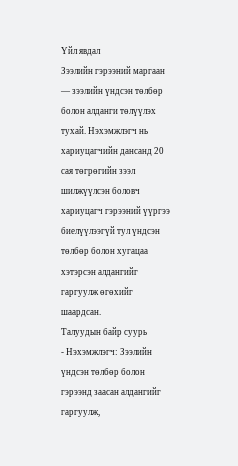Үйл явдал
Зээлийн гэрээний маргаан — зээлийн үндсэн төлбөр болон алданги төлүүлэх тухай. Нэхэмжлэгч нь хариуцагчийн дансанд 20 сая төгрөгийн зээл шилжүүлсэн боловч хариуцагч гэрээний үүргээ биелүүлээгүй тул үндсэн төлбөр болон хугацаа хэтэрсэн алдангийг гаргуулж өгөхийг шаардсан.
Талуудын байр суурь
- Нэхэмжлэгч: Зээлийн үндсэн төлбөр болон гэрээнд заасан алдангийг гаргуулж,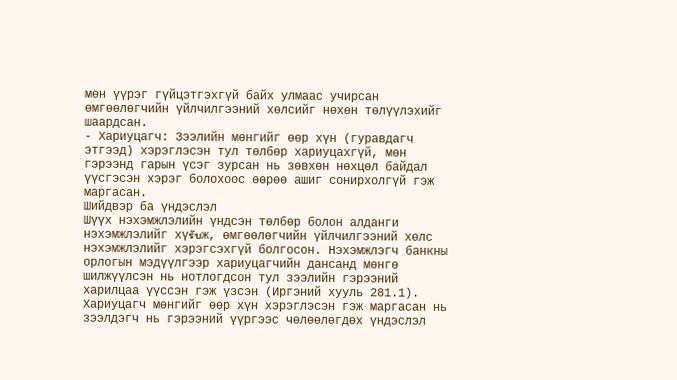мөн үүрэг гүйцэтгэхгүй байх улмаас учирсан өмгөөлөгчийн үйлчилгээний хөлсийг нөхөн төлүүлэхийг шаардсан.
- Хариуцагч: Зээлийн мөнгийг өөр хүн (гуравдагч этгээд) хэрэглэсэн тул төлбөр хариуцахгүй, мөн гэрээнд гарын үсэг зурсан нь зөвхөн нөхцөл байдал үүсгэсэн хэрэг болохоос өөрөө ашиг сонирхолгүй гэж маргасан.
Шийдвэр ба үндэслэл
Шүүх нэхэмжлэлийн үндсэн төлбөр болон алданги нэхэмжлэлийг хүรับж, өмгөөлөгчийн үйлчилгээний хөлс нэхэмжлэлийг хэрэгсэхгүй болгосон. Нэхэмжлэгч банкны орлогын мэдүүлгээр хариуцагчийн дансанд мөнгө шилжүүлсэн нь нотлогдсон тул зээлийн гэрээний харилцаа үүссэн гэж үзсэн (Иргэний хууль 281.1). Хариуцагч мөнгийг өөр хүн хэрэглэсэн гэж маргасан нь зээлдэгч нь гэрээний үүргээс чөлөөлөгдөх үндэслэл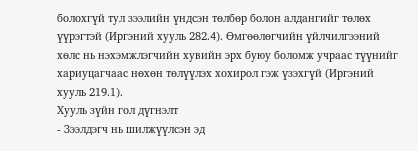болохгүй тул зээлийн үндсэн төлбөр болон алдангийг төлөх үүрэгтэй (Иргэний хууль 282.4). Өмгөөлөгчийн үйлчилгээний хөлс нь нэхэмжлэгчийн хувийн эрх буюу боломж учраас түүнийг хариуцагчаас нөхөн төлүүлэх хохирол гэж үзэхгүй (Иргэний хууль 219.1).
Хууль зүйн гол дүгнэлт
- Зээлдэгч нь шилжүүлсэн эд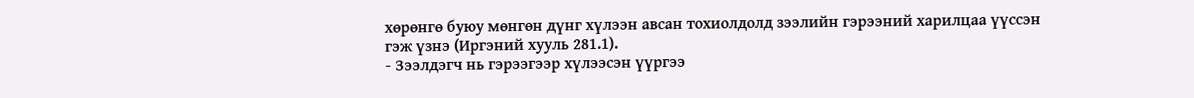хөрөнгө буюу мөнгөн дүнг хүлээн авсан тохиолдолд зээлийн гэрээний харилцаа үүссэн гэж үзнэ (Иргэний хууль 281.1).
- Зээлдэгч нь гэрээгээр хүлээсэн үүргээ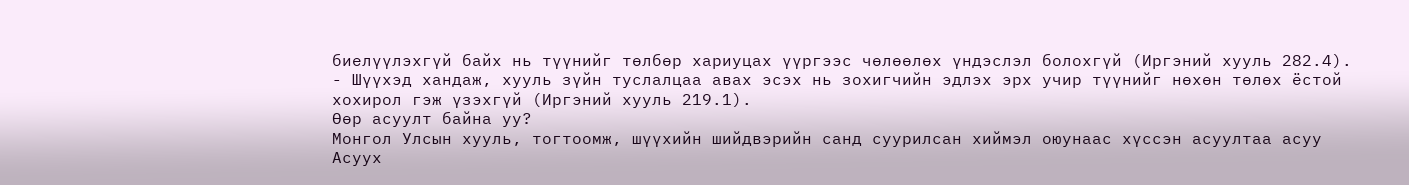биелүүлэхгүй байх нь түүнийг төлбөр хариуцах үүргээс чөлөөлөх үндэслэл болохгүй (Иргэний хууль 282.4).
- Шүүхэд хандаж, хууль зүйн туслалцаа авах эсэх нь зохигчийн эдлэх эрх учир түүнийг нөхөн төлөх ёстой хохирол гэж үзэхгүй (Иргэний хууль 219.1).
Өөр асуулт байна уу?
Монгол Улсын хууль, тогтоомж, шүүхийн шийдвэрийн санд суурилсан хиймэл оюунаас хүссэн асуултаа асуу
Асуух